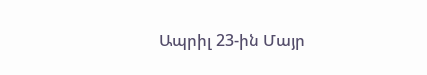Ապրիլ 23-ին Մայր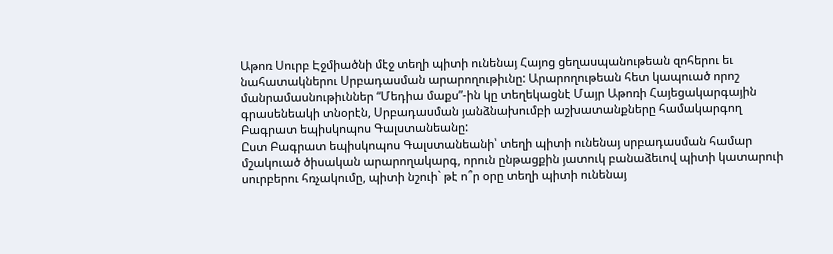Աթոռ Սուրբ Էջմիածնի մէջ տեղի պիտի ունենայ Հայոց ցեղասպանութեան զոհերու եւ նահատակներու Սրբադասման արարողութիւնը: Արարողութեան հետ կապուած որոշ մանրամասնութիւններ “Մեդիա մաքս”-ին կը տեղեկացնէ Մայր Աթոռի Հայեցակարգային գրասենեակի տնօրէն, Սրբադասման յանձնախումբի աշխատանքները համակարգող Բագրատ եպիսկոպոս Գալստանեանը:
Ըստ Բագրատ եպիսկոպոս Գալստանեանի՝ տեղի պիտի ունենայ սրբադասման համար մշակուած ծիսական արարողակարգ, որուն ընթացքին յատուկ բանաձեւով պիտի կատարուի սուրբերու հռչակումը, պիտի նշուի` թէ ո՞ր օրը տեղի պիտի ունենայ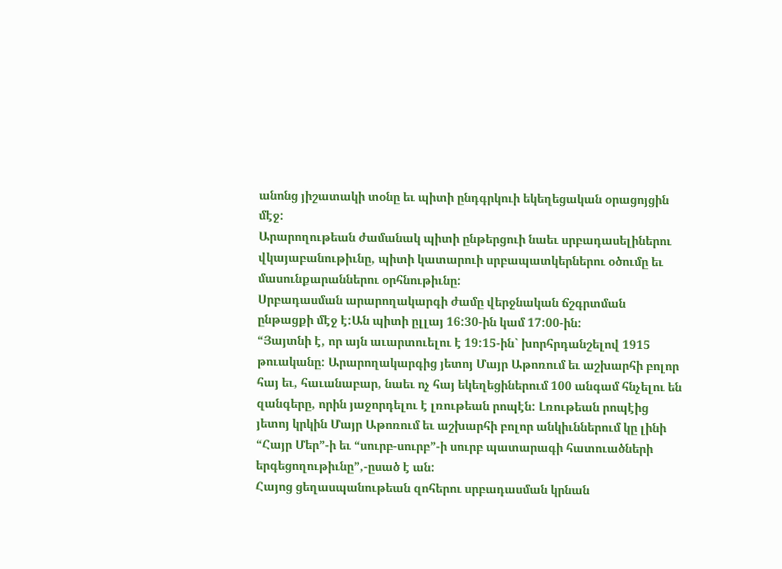անոնց յիշատակի տօնը եւ պիտի ընդգրկուի եկեղեցական օրացոյցին մէջ:
Արարողութեան ժամանակ պիտի ընթերցուի նաեւ սրբադասելիներու վկայաբանութիւնը, պիտի կատարուի սրբապատկերներու օծումը եւ մասունքարաններու օրհնութիւնը:
Սրբադասման արարողակարգի ժամը վերջնական ճշգրտման ընթացքի մէջ է:Ան պիտի ըլլայ 16:30-ին կամ 17:00-ին:
“Յայտնի է, որ այն աւարտուելու է 19:15-ին` խորհրդանշելով 1915 թուականը: Արարողակարգից յետոյ Մայր Աթոռում եւ աշխարհի բոլոր հայ եւ, հաւանաբար, նաեւ ոչ հայ եկեղեցիներում 100 անգամ հնչելու են զանգերը, որին յաջորդելու է լռութեան րոպէն: Լռութեան րոպէից յետոյ կրկին Մայր Աթոռում եւ աշխարհի բոլոր անկիւններում կը լինի “Հայր Մեր”-ի եւ “սուրբ-սուրբ”-ի սուրբ պատարագի հատուածների երգեցողութիւնը”,-ըսած է ան:
Հայոց ցեղասպանութեան զոհերու սրբադասման կրնան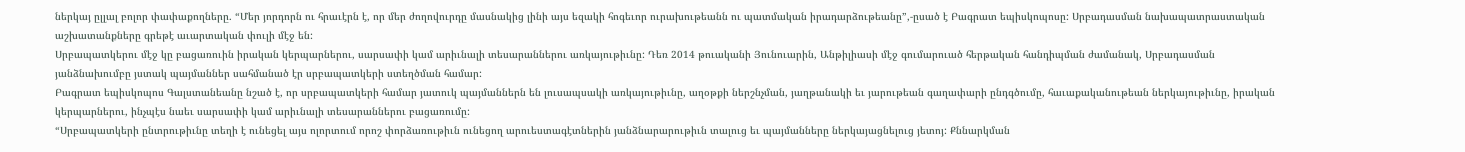ներկայ ըլլալ բոլոր փափաքողները. “Մեր յորդորն ու հրաւէրն է, որ մեր ժողովուրդը մասնակից լինի այս եզակի հոգեւոր ուրախութեանն ու պատմական իրադարձութեանը”,-ըսած է Բագրատ եպիսկոպոսը: Սրբադասման նախապատրաստական աշխատանքները գրեթէ աւարտական փուլի մէջ են:
Սրբապատկերու մէջ կը բացառուին իրական կերպարներու, սարսափի կամ արիւնալի տեսարաններու առկայութիւնը: Դեռ 2014 թուականի Յունուարին, Անթիլիասի մէջ գումարուած հերթական հանդիպման ժամանակ, Սրբադասման յանձնախումբը յստակ պայմաններ սահմանած էր սրբապատկերի ստեղծման համար:
Բագրատ եպիսկոպոս Գալստանեանը նշած է, որ սրբապատկերի համար յատուկ պայմաններն են լուսապսակի առկայութիւնը, աղօթքի ներշնչման, յաղթանակի եւ յարութեան գաղափարի ընդգծումը, հաւաքականութեան ներկայութիւնը, իրական կերպարներու, ինչպէս նաեւ սարսափի կամ արիւնալի տեսարաններու բացառումը:
“Սրբապատկերի ընտրութիւնը տեղի է ունեցել այս ոլորտում որոշ փորձառութիւն ունեցող արուեստագէտներին յանձնարարութիւն տալուց եւ պայմանները ներկայացնելուց յետոյ: Քննարկման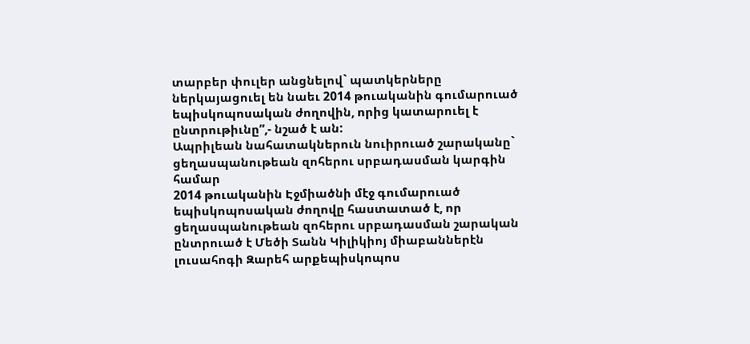տարբեր փուլեր անցնելով` պատկերները ներկայացուել են նաեւ 2014 թուականին գումարուած եպիսկոպոսական ժողովին, որից կատարուել է ընտրութիւնը”,- նշած է ան:
Ապրիլեան նահատակներուն նուիրուած շարականը`
ցեղասպանութեան զոհերու սրբադասման կարգին համար
2014 թուականին Էջմիածնի մէջ գումարուած եպիսկոպոսական ժողովը հաստատած է, որ ցեղասպանութեան զոհերու սրբադասման շարական ընտրուած է Մեծի Տանն Կիլիկիոյ միաբաններէն լուսահոգի Զարեհ արքեպիսկոպոս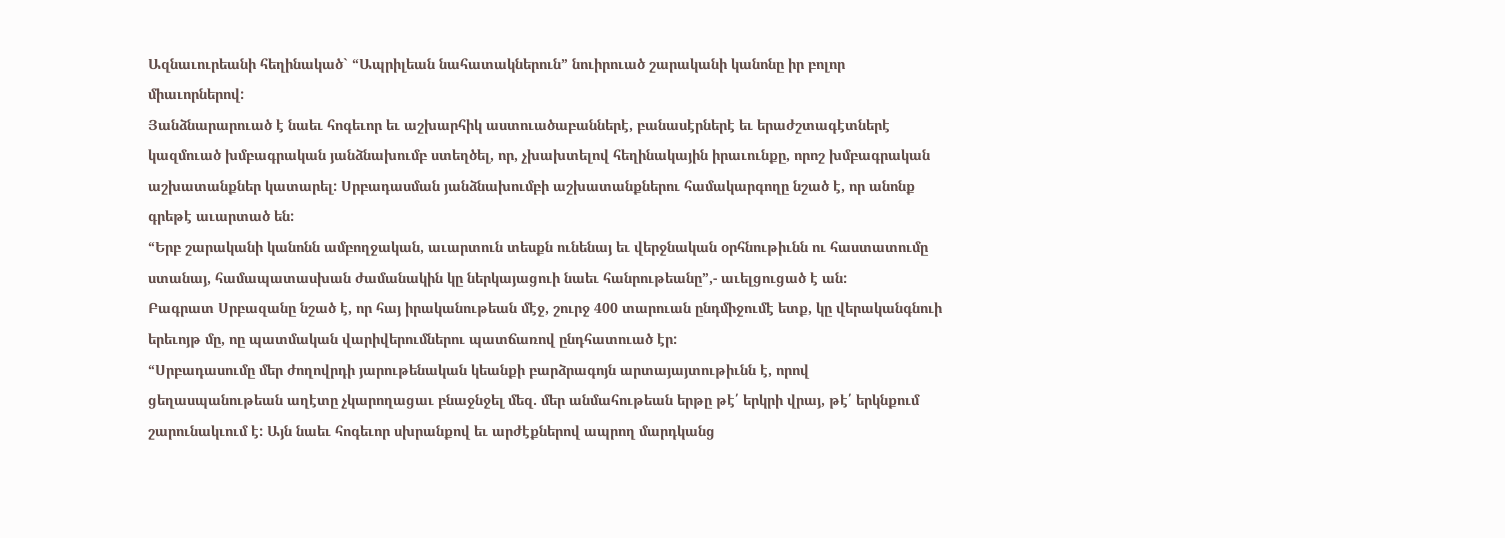Ազնաւուրեանի հեղինակած` “Ապրիլեան նահատակներուն” նուիրուած շարականի կանոնը իր բոլոր միաւորներով:
Յանձնարարուած է նաեւ հոգեւոր եւ աշխարհիկ աստուածաբաններէ, բանասէրներէ եւ երաժշտագէտներէ կազմուած խմբագրական յանձնախումբ ստեղծել, որ, չխախտելով հեղինակային իրաւունքը, որոշ խմբագրական աշխատանքներ կատարել: Սրբադասման յանձնախումբի աշխատանքներու համակարգողը նշած է, որ անոնք գրեթէ աւարտած են:
“Երբ շարականի կանոնն ամբողջական, աւարտուն տեսքն ունենայ եւ վերջնական օրհնութիւնն ու հաստատումը ստանայ, համապատասխան ժամանակին կը ներկայացուի նաեւ հանրութեանը”,- աւելցուցած է ան:
Բագրատ Սրբազանը նշած է, որ հայ իրականութեան մէջ, շուրջ 400 տարուան ընդմիջումէ ետք, կը վերականգնուի երեւոյթ մը, ոը պատմական վարիվերումներու պատճառով ընդհատուած էր:
“Սրբադասումը մեր ժողովրդի յարութենական կեանքի բարձրագոյն արտայայտութիւնն է, որով ցեղասպանութեան աղէտը չկարողացաւ բնաջնջել մեզ. մեր անմահութեան երթը թէ՛ երկրի վրայ, թէ՛ երկնքում շարունակւում է: Այն նաեւ հոգեւոր սխրանքով եւ արժէքներով ապրող մարդկանց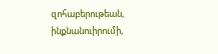զոհաբերութեան, ինքնանուիրումի,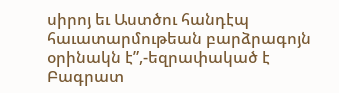սիրոյ եւ Աստծու հանդէպ հաւատարմութեան բարձրագոյն օրինակն է”,-եզրափակած է Բագրատ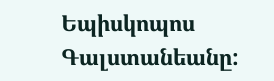Եպիսկոպոս Գալստանեանը: